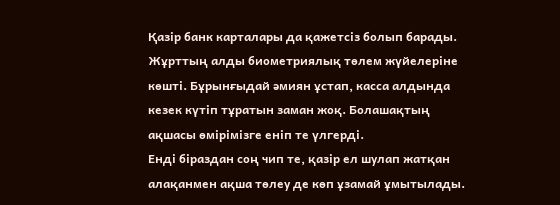Қазір банк карталары да қажетсіз болып барады. Жұрттың алды биометриялық төлем жүйелеріне көшті. Бұрынғыдай әмиян ұстап, касса алдында кезек күтіп тұратын заман жоқ. Болашақтың ақшасы өмірімізге еніп те үлгерді.
Енді біраздан соң чип те, қазір ел шулап жатқан алақанмен ақша төлеу де көп ұзамай ұмытылады.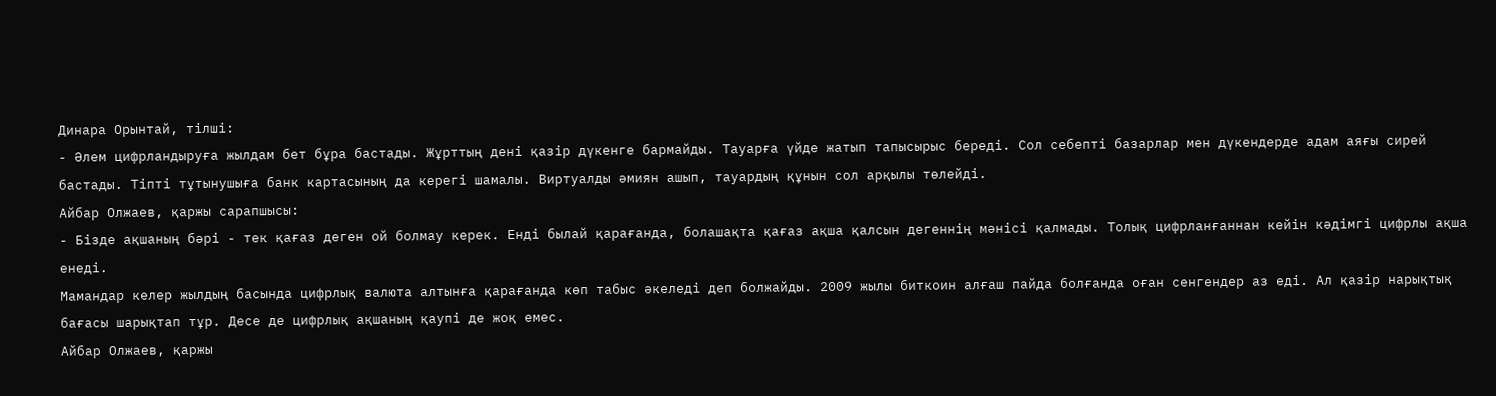Динара Орынтай, тілші:
- Әлем цифрландыруға жылдам бет бұра бастады. Жұрттың дені қазір дүкенге бармайды. Тауарға үйде жатып тапысырыс береді. Сол себепті базарлар мен дүкендерде адам аяғы сирей бастады. Тіпті тұтынушыға банк картасының да керегі шамалы. Виртуалды әмиян ашып, тауардың құнын сол арқылы төлейді.
Айбар Олжаев, қаржы сарапшысы:
- Бізде ақшаның бәрі - тек қағаз деген ой болмау керек. Енді былай қарағанда, болашақта қағаз ақша қалсын дегеннің мәнісі қалмады. Толық цифрланғаннан кейін кәдімгі цифрлы ақша енеді.
Мамандар келер жылдың басында цифрлық валюта алтынға қарағанда көп табыс әкеледі деп болжайды. 2009 жылы биткоин алғаш пайда болғанда оған сенгендер аз еді. Ал қазір нарықтық бағасы шарықтап тұр. Десе де цифрлық ақшаның қаупі де жоқ емес.
Айбар Олжаев, қаржы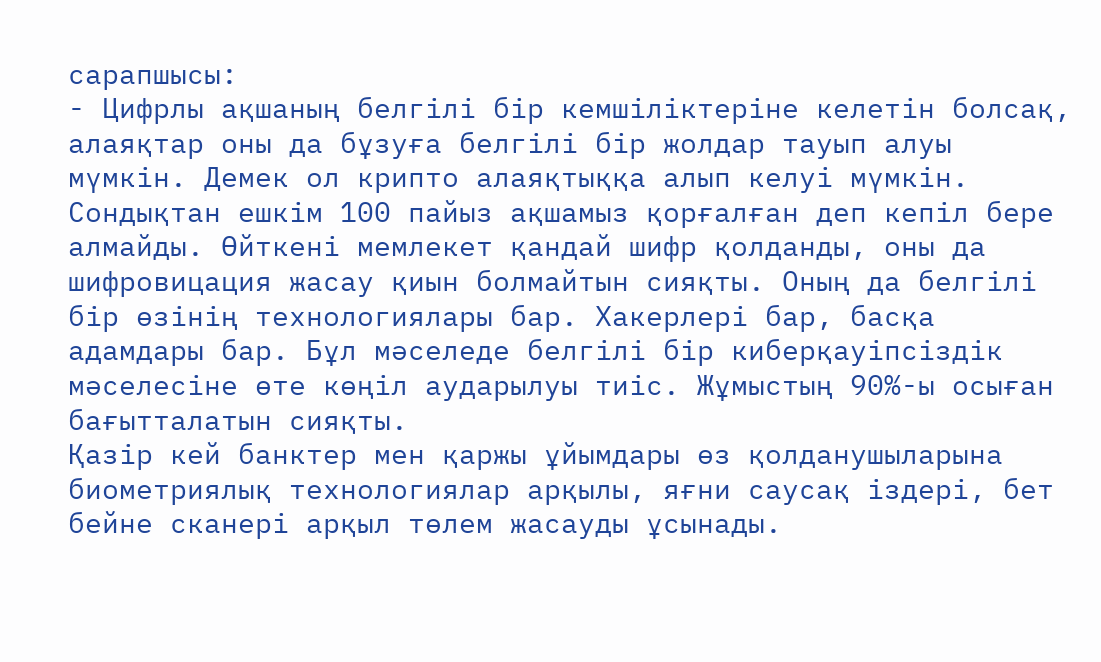сарапшысы:
- Цифрлы ақшаның белгілі бір кемшіліктеріне келетін болсақ, алаяқтар оны да бұзуға белгілі бір жолдар тауып алуы мүмкін. Демек ол крипто алаяқтыққа алып келуі мүмкін. Сондықтан ешкім 100 пайыз ақшамыз қорғалған деп кепіл бере алмайды. Өйткені мемлекет қандай шифр қолданды, оны да шифровицация жасау қиын болмайтын сияқты. Оның да белгілі бір өзінің технологиялары бар. Хакерлері бар, басқа адамдары бар. Бұл мәселеде белгілі бір киберқауіпсіздік мәселесіне өте көңіл аударылуы тиіс. Жұмыстың 90%-ы осыған бағытталатын сияқты.
Қазір кей банктер мен қаржы ұйымдары өз қолданушыларына биометриялық технологиялар арқылы, яғни саусақ іздері, бет бейне сканері арқыл төлем жасауды ұсынады.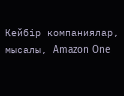Кейбір компаниялар, мысалы, Amazon One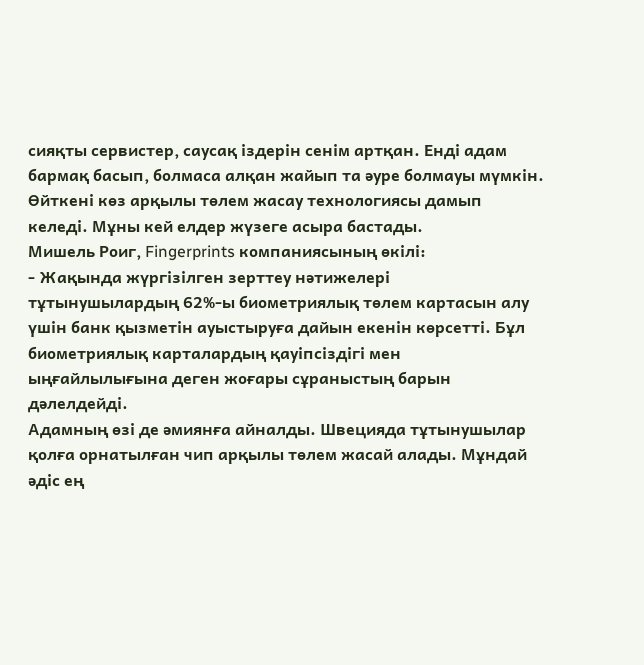сияқты сервистер, саусақ іздерін сенім артқан. Енді адам бармақ басып, болмаса алқан жайып та әуре болмауы мүмкін. Өйткені көз арқылы төлем жасау технологиясы дамып келеді. Мұны кей елдер жүзеге асыра бастады.
Мишель Роиг, Fingerprints компаниясының өкілі:
- Жақында жүргізілген зерттеу нәтижелері тұтынушылардың 62%-ы биометриялық төлем картасын алу үшін банк қызметін ауыстыруға дайын екенін көрсетті. Бұл биометриялық карталардың қауіпсіздігі мен ыңғайлылығына деген жоғары сұраныстың барын дәлелдейді.
Адамның өзі де әмиянға айналды. Швецияда тұтынушылар қолға орнатылған чип арқылы төлем жасай алады. Мұндай әдіс ең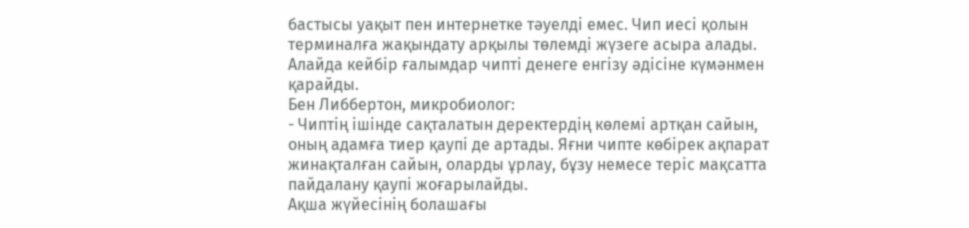бастысы уақыт пен интернетке тәуелді емес. Чип иесі қолын терминалға жақындату арқылы төлемді жүзеге асыра алады. Алайда кейбір ғалымдар чипті денеге енгізу әдісіне күмәнмен қарайды.
Бен Либбертон, микробиолог:
- Чиптің ішінде сақталатын деректердің көлемі артқан сайын, оның адамға тиер қаупі де артады. Яғни чипте көбірек ақпарат жинақталған сайын, оларды ұрлау, бұзу немесе теріс мақсатта пайдалану қаупі жоғарылайды.
Ақша жүйесінің болашағы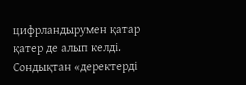цифрландырумен қатар қатер де алып келді. Сондықтан «деректерді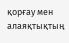қорғау мен алаяқтықтың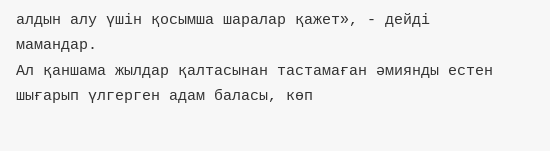алдын алу үшін қосымша шаралар қажет», - дейді мамандар.
Ал қаншама жылдар қалтасынан тастамаған әмиянды естен шығарып үлгерген адам баласы, көп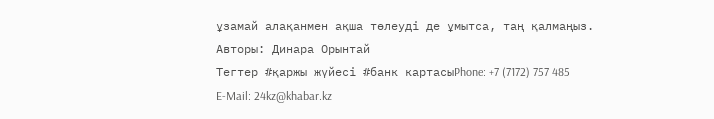ұзамай алақанмен ақша төлеуді де ұмытса, таң қалмаңыз.
Авторы: Динара Орынтай
Тегтер #қаржы жүйесі #банк картасыPhone: +7 (7172) 757 485
E-Mail: 24kz@khabar.kz